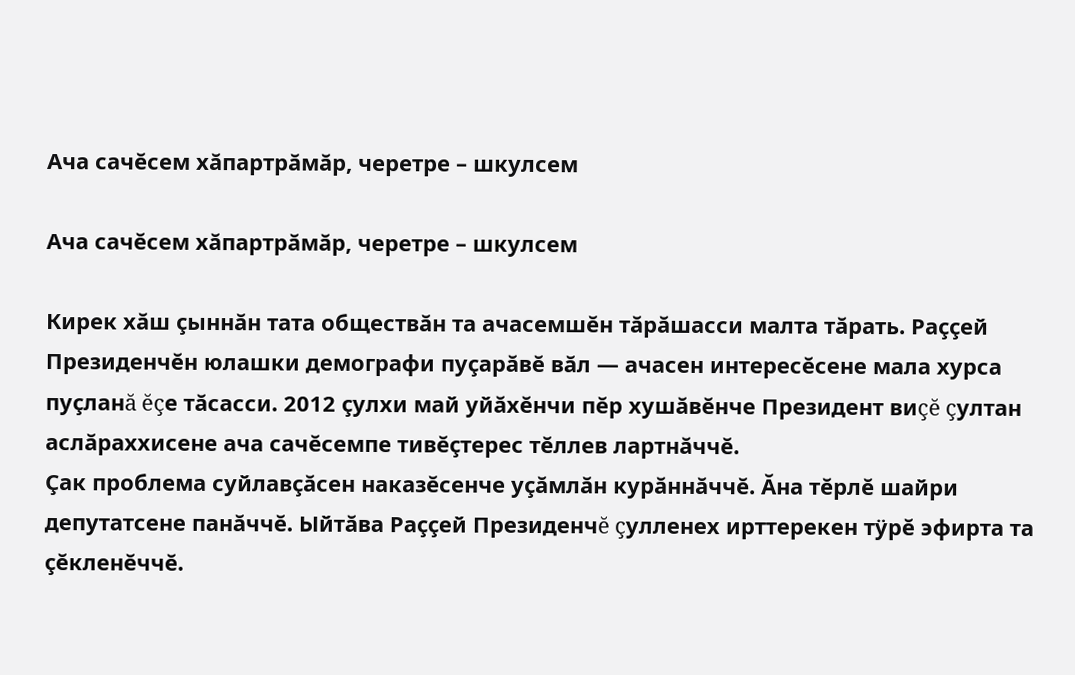Ача сачĕсем хăпартрăмăр, черетре – шкулсем

Ача сачĕсем хăпартрăмăр, черетре – шкулсем

Кирек хăш çыннăн тата обществăн та ачасемшĕн тăрăшасси малта тăрать. Раççей Президенчĕн юлашки демографи пуçарăвĕ вăл — ачасен интересĕсене мала хурса пуçланă ĕçе тăсасси. 2012 çулхи май уйăхĕнчи пĕр хушăвĕнче Президент виçĕ çултан аслăраххисене ача сачĕсемпе тивĕçтерес тĕллев лартнăччĕ.
Çак проблема суйлавçăсен наказĕсенче уçăмлăн курăннăччĕ. Ăна тĕрлĕ шайри депутатсене панăччĕ. Ыйтăва Раççей Президенчĕ çулленех ирттерекен тÿрĕ эфирта та çĕкленĕччĕ.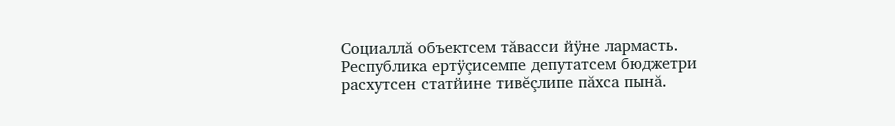Социаллă объектсем тăвасси йÿне лармасть. Республика ертÿçисемпе депутатсем бюджетри расхутсен статйине тивĕçлипе пăхса пынă.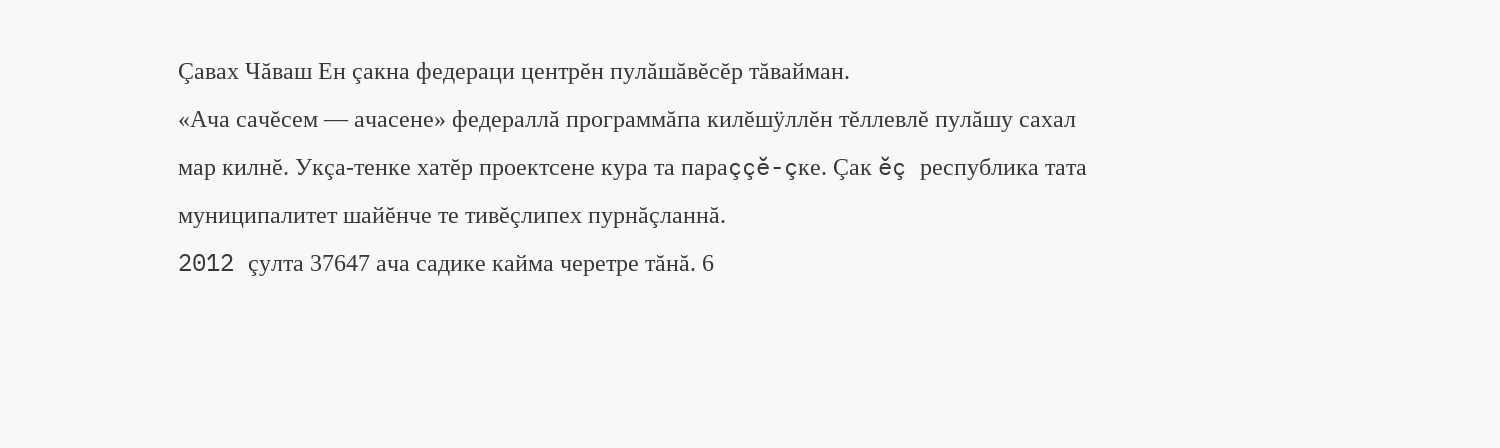Çавах Чăваш Ен çакна федераци центрĕн пулăшăвĕсĕр тăвайман.
«Ача сачĕсем — ачасене» федераллă программăпа килĕшÿллĕн тĕллевлĕ пулăшу сахал мар килнĕ. Укçа-тенке хатĕр проектсене кура та параççĕ-çке. Çак ĕç республика тата муниципалитет шайĕнче те тивĕçлипех пурнăçланнă.
2012 çулта 37647 ача садике кайма черетре тăнă. 6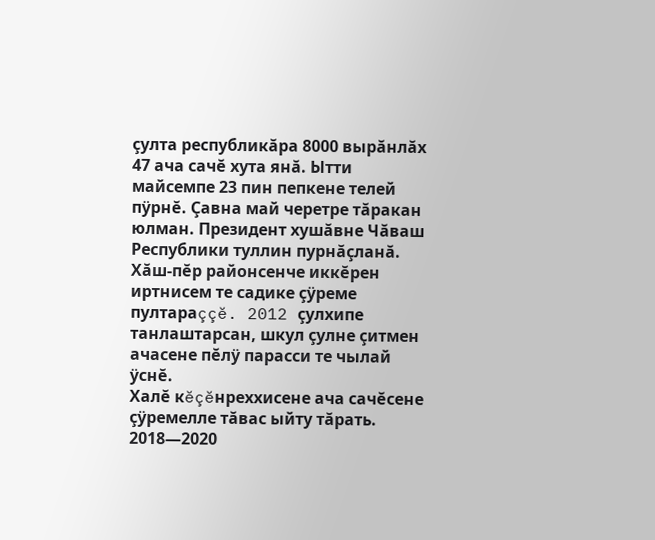çулта республикăра 8000 вырăнлăх 47 ача сачĕ хута янă. Ытти майсемпе 23 пин пепкене телей пÿрнĕ. Çавна май черетре тăракан юлман. Президент хушăвне Чăваш Республики туллин пурнăçланă. Хăш-пĕр районсенче иккĕрен иртнисем те садике çÿреме пултараççĕ. 2012 çулхипе танлаштарсан, шкул çулне çитмен ачасене пĕлÿ парасси те чылай ÿснĕ.
Халĕ кĕçĕнреххисене ача сачĕсене çÿремелле тăвас ыйту тăрать. 2018—2020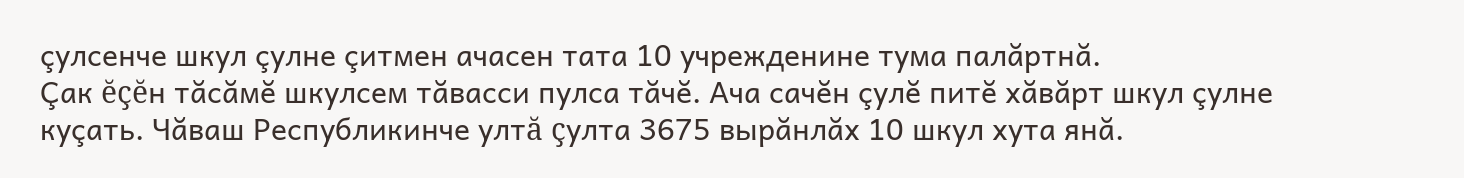çулсенче шкул çулне çитмен ачасен тата 10 учрежденине тума палăртнă.
Çак ĕçĕн тăсăмĕ шкулсем тăвасси пулса тăчĕ. Ача сачĕн çулĕ питĕ хăвăрт шкул çулне куçать. Чăваш Республикинче ултă çулта 3675 вырăнлăх 10 шкул хута янă.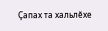Çапах та хальлĕхе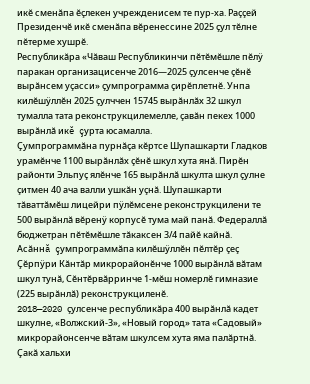икĕ сменăпа ĕçлекен учрежденисем те пур-ха. Раççей Президенчĕ икĕ сменăпа вĕренессине 2025 çул тĕлне пĕтерме хушрĕ.
Республикăра «Чăваш Республикинчи пĕтĕмĕшле пĕлÿ паракан организацисенче 2016—2025 çулсенче çĕнĕ вырăнсем уçасси» çумпрограмма çирĕплетнĕ. Унпа килĕшÿллĕн 2025 çулччен 15745 вырăнлăх 32 шкул тумалла тата реконструкцилемелле, çавăн пекех 1000 вырăнлă икĕ çурта юсамалла.
Çумпрограммăна пурнăçа кĕртсе Шупашкарти Гладков урамĕнче 1100 вырăнлăх çĕнĕ шкул хута янă. Пирĕн районти Эльпуç ялĕнче 165 вырăнлă шкулта шкул çулне çитмен 40 ача валли ушкăн уçнă. Шупашкарти тăваттăмĕш лицейри пÿлĕмсене реконструкцилени те 500 вырăнлă вĕренÿ корпусĕ тума май панă. Федераллă бюджетран пĕтĕмĕшле тăкаксен 3/4 пайĕ кайнă.
Асăннă çумпрограммăпа килĕшÿллĕн пĕлтĕр çеç Çĕрпÿри Кăнтăр микрорайонĕнче 1000 вырăнлă вăтам шкул тунă, Сĕнтĕрвăрринче 1-мĕш номерлĕ гимназие (225 вырăнлă) реконструкциленĕ.
2018—2020 çулсенче республикăра 400 вырăнлă кадет шкулне, «Волжский-3», «Новый город» тата «Садовый» микрорайонсенче вăтам шкулсем хута яма палăртнă. Çакă хальхи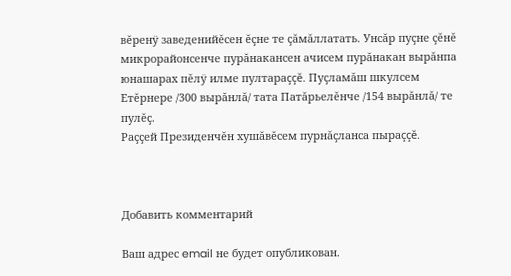вĕренÿ заведенийĕсен ĕçне те çăмăллатать. Унсăр пуçне çĕнĕ микрорайонсенче пурăнакансен ачисем пурăнакан вырăнпа юнашарах пĕлÿ илме пултараççĕ. Пуçламăш шкулсем Етĕрнере /300 вырăнлă/ тата Патăрьелĕнче /154 вырăнлă/ те пулĕç.
Раççей Президенчĕн хушăвĕсем пурнăçланса пыраççĕ.



Добавить комментарий

Ваш адрес email не будет опубликован.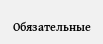Обязательные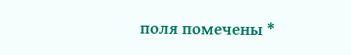поля помечены *